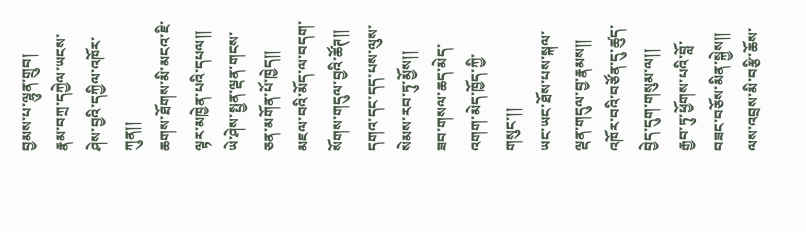བྱམས་པ་ལྷུན་གྲུབ།
རྣམ་བཀྲ་དཀྱེལ་ཡངས་ཤེས་བྱའི་དཀྱིལ་འཁོར་ཀུན།།
ཆགས་ཐོགས་མི་མངའ་ཇི་ལྟར་མཁྱེན་པའི་དཔལ།།
ཡེ་ཤེས་སྤྱན་ལྡན་གངས་ཅན་མགོན་པོ་ཁྱེད།།
མཇལ་བའི་མོད་ལ་བདག་སོགས་གདུལ་བྱའི་ཚོཊ།།
དགའ་དང་དད་པས་ལུས་སེམས་རབ་ཏུ་མྱོས།།
ཟབ་གསལ་ཆད་མེད་འགག་མེད་ཁྱོད་ཀྱི་གསུང་།།
ཡང་ཡང་ཐོས་པས་སྐལ་ལྡན་གདུལ་བྱ་རྣམས།།
འཁོར་བའི་བཙོན་དུ་ཚུད་བྱེད་དུག་གསུམ་ལ།།
རྒྱབ་ཏུ་ཕྱོགས་པའི་བློ་བཟང་བཅོས་མིན་སྐྱེས།།
ལས་འབྲས་མི་བརྩི་ཆོས་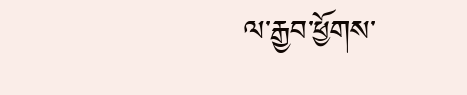ལ་རྒྱབ་ཕྱོགས་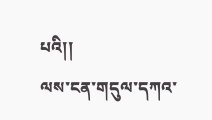པའི།།
ལས་ངན་གདུལ་དཀའ་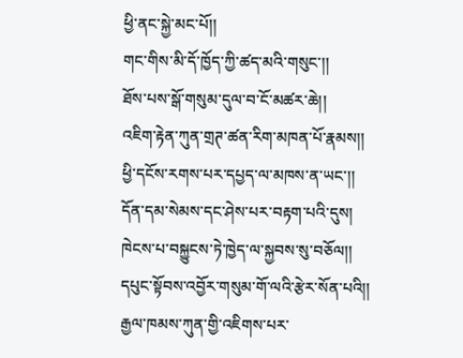ཕྱི་ནང་སྐྱེ་མང་པོ།།
གང་གིས་མི་དོ་ཁྱོད་ཀྱི་ཚད་མའི་གསུང་།།
ཐོས་པས་སྒོ་གསུམ་དུལ་བ་ངོ་མཚར་ཆེ།།
འཇིག་རྟེན་ཀུན་གྲཊ་ཚན་རིག་མཁན་པོ་རྣམས།།
ཕྱི་དངོས་རགས་པར་དཔྱད་ལ་མཁས་ན་ཡང་།།
དོན་དམ་སེམས་དང་ཤེས་པར་བརྟག་པའི་དུས།
ཁེངས་པ་བསྐྱུངས་ཏེ་ཁྱེད་ལ་སྐྱབས་སུ་བཅོལ།།
དཔུང་སྟོབས་འབྱོར་གསུམ་གོ་ལའི་རྩེར་སོན་པའི།།
རྒྱལ་ཁམས་ཀུན་གྱི་འཇིགས་པར་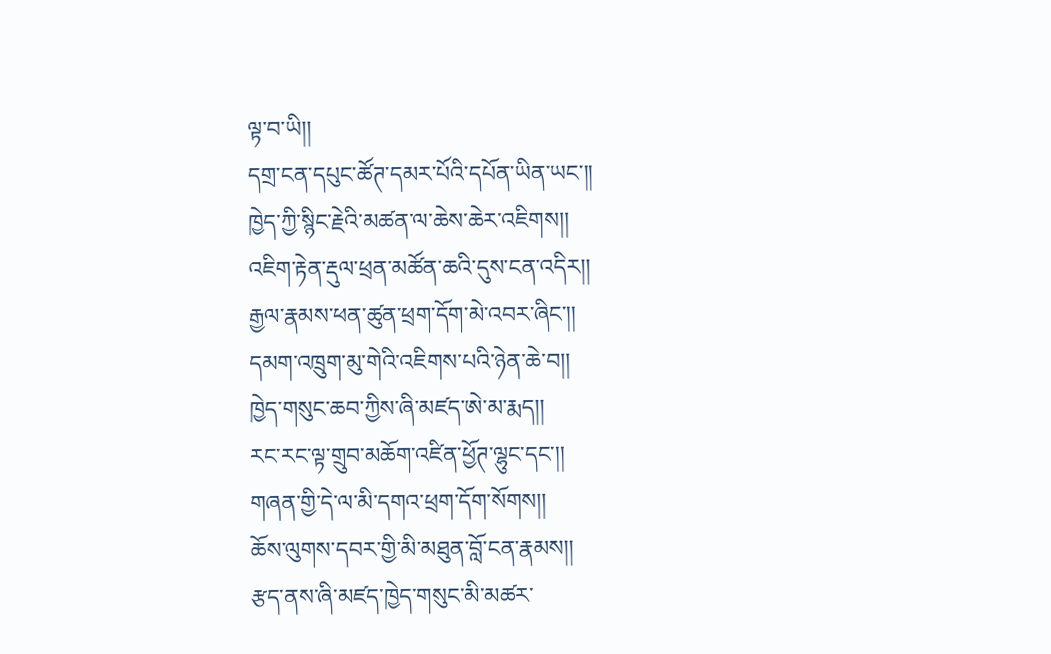ལྟ་བ་ཡི།།
དགྲ་ངན་དཔུང་ཚོཊ་དམར་པོའི་དཔོན་ཡིན་ཡང་།།
ཁྱེད་ཀྱི་སྙིང་རྗེའི་མཚན་ལ་ཆེས་ཆེར་འཇིགས།།
འཇིག་རྟེན་རྡུལ་ཕྲན་མཚོན་ཆའི་དུས་ངན་འདིར།།
རྒྱལ་རྣམས་ཕན་ཚུན་ཕྲག་དོག་མེ་འབར་ཞིང་།།
དམག་འཁྲུག་མུ་གེའི་འཇིགས་པའི་ཉེན་ཆེ་བ།།
ཁྱེད་གསུང་ཆབ་ཀྱིས་ཞི་མཛད་ཨེ་མ་རྨད།།
རང་རང་ལྟ་གྲུབ་མཆོག་འཛིན་ཕྱོཊ་ལྷུང་དང་།།
གཞན་གྱི་དེ་ལ་མི་དགའ་ཕྲག་དོག་སོགས།།
ཆོས་ལུགས་དབར་གྱི་མི་མཐུན་བློ་ངན་རྣམས།།
རྩད་ནས་ཞི་མཛད་ཁྱེད་གསུང་མི་མཚར་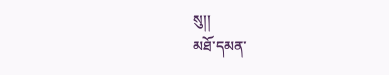སུ།།
མཐོ་དམན་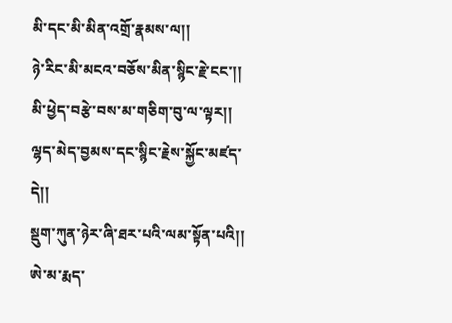མི་དང་མི་མིན་འགྲོ་རྣམས་ལ།།
ཉེ་རིང་མི་མངའ་བཅོས་མིན་སྙིང་རྗེ་ངང་།།
མི་ཕྱེད་བརྩེ་བས་མ་གཅིག་བུ་ལ་ལྟར།།
ལྷད་མེད་བྱམས་དང་སྙིང་རྗེས་སྐྱོང་མཛད་དེ།།
སྡུག་ཀུན་ཉེར་ཞི་ཐར་པའི་ལམ་སྟོན་པའི།།
ཨེ་མ་རྨད་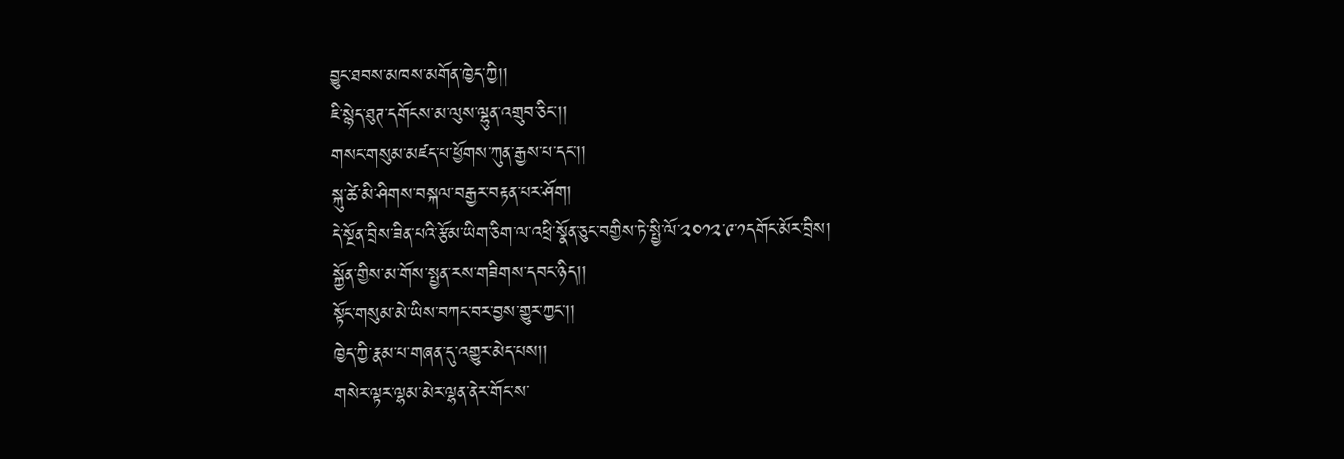བྱུང་ཐབས་མཁས་མགོན་ཁྱེད་ཀྱི།།
ཇི་སྙེད་ཐུཊ་དགོངས་མ་ལུས་ལྷུན་འགྲུབ་ཅིང་།།
གསང་གསུམ་མཛད་པ་ཕྱོགས་ཀུན་རྒྱས་པ་དང་།།
སྐུ་ཚེ་མི་ཤིགས་བསྐལ་བརྒྱར་བརྟན་པར་ཤོག།
དེ་སྔོན་བྲིས་ཟིན་པའི་རྩོམ་ཡིག་ཅིག་ལ་འཕྲི་སྣོན་ཅུང་བགྱིས་ཏེ་སྤྱི་ལོ་༢༠༡༢་༩་༡དགོང་མོར་བྲིས།
སྐྱོན་གྱིས་མ་གོས་སྤྱན་རས་གཟིགས་དབང་ཉིད།།
སྟོང་གསུམ་མེ་ཡིས་བཀང་བར་བྱས་གྱུར་ཀྱང་།།
ཁྱེད་ཀྱི་རྣམ་པ་གཞན་དུ་འགྱུར་མེད་པས།།
གསེར་ལྟར་ལྷམ་མེར་ལྷན་ནེར་གོང་ས་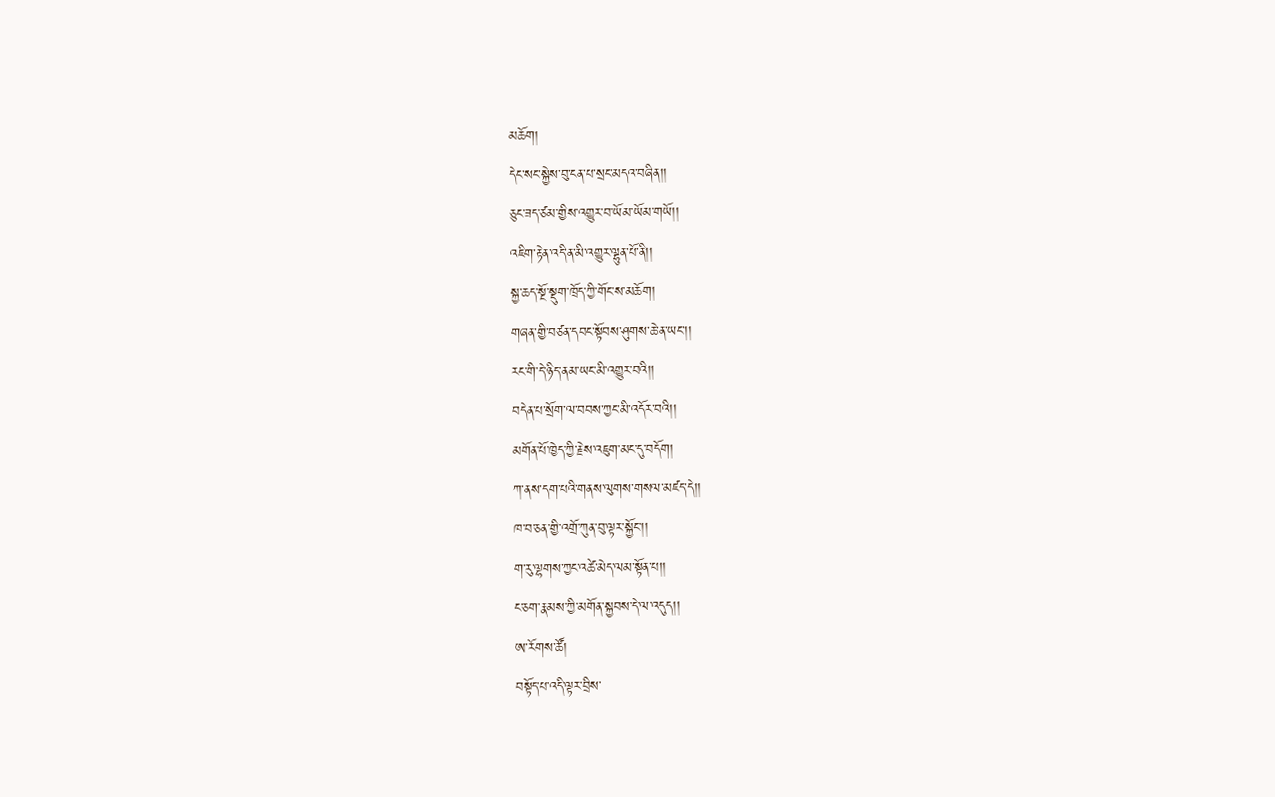མཆོག།
དེང་སང་སྐྱེས་བུ་ངན་པ་སྲང་མདའ་བཞིན།།
ཅུང་ཟད་ཙམ་གྱིས་འགྱུར་བ་ཡོམ་ཡོམ་གཡོ།།
འཇིག་རྟེན་འདི་ན་མི་འགྱུར་ལྷུན་པོ་ནི།།
སྐྱ་ཆད་སྔོ་སྡུག་ཁྲོད་ཀྱི་གོང་ས་མཆོག།
གཞན་གྱི་བཙན་དབང་སྟོབས་ཤུགས་ཆེ་ན་ཡང་།།
རང་གི་དེ་ཉིད་ནམ་ཡང་མི་འགྱུར་བའི།།
བདེན་པ་སྲོག་ལ་བབས་ཀྱང་མི་འདོར་བའི།།
མགོན་པོ་ཁྱེད་ཀྱི་རྗེས་འཇུག་མང་དུ་བདོག།
ཀ་ནས་དག་པའི་གནས་ལུགས་གསལ་མཛད་དེ།།
ཁ་བ་ཅན་གྱི་འགྲོ་ཀུན་བུ་ལྟར་སྐྱོང་།།
ག་རུ་ལྷགས་ཀྱང་འཚེ་མེད་ལམ་སྟོན་པ།།
ང་ཅག་རྣམས་ཀྱི་མགོན་སྐྱབས་དེ་ལ་འདུད།།
ཨ་རོགས་ཚོ།
བསྟོད་པ་འདི་ལྟར་བྲིས་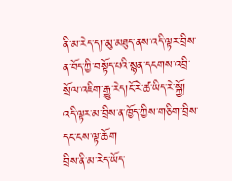ནི་མ་རེད་ད།་མུ་མཐུད་ནས་འདི་ལྟར་བྲིས་ན་བོད་ཀྱི་བསྟོད་པའི་སྙན་དངགས་འབྲི་སྲོལ་འཇིག་རྒྱུ་རེད།ངོ་རེ་ཚ་ཡིད་རེ་སྐྱོ།
འདི་ལྟར་མ་བྲིས་ན་ཁྱོད་ཀྱིས་གཅིག་བྲིས་དང་ངས་ལྟ་ཆོག
བྲིས་ནི་མ་རེད་ཡོད་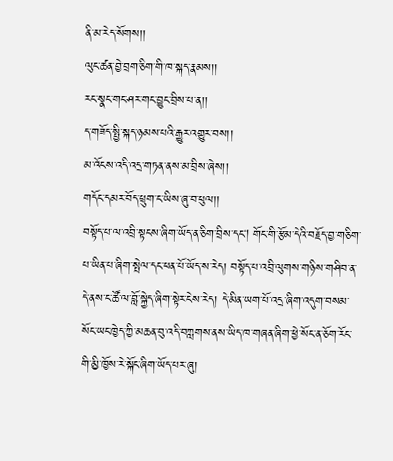ནི་མ་རེད་སོགས།།
ལུང་ཚན་བྱེ་བྲག་ཅིག་གི་ཁ་སྐད་རྣམས།།
རང་སྣང་གང་ཤར་གང་བྱུང་བྲིས་པ་ན།།
ད་གཟོད་སྤྱི་སྐད་ཉམས་པའི་རྒྱུར་འགྱུར་བས།།
མ་འོངས་འདི་འདྲ་གཏན་ནས་མ་བྲིས་ཞེས།།
གདོང་དམར་བོད་ཕྲུག་ང་ཡིས་ཞུ་བ་ཕུལ།།
བསྟོད་པ་ལ་འབྲི་སྟངས་ཞིག་ཡོད་ན་ཅིག་བྲིས་དང། གོང་གི་རྩོམ་དེའི་བརྗོད་བྱ་གཅིག་པ་ཡིན་པ་ཞིག་སྤེལ་དང་ཕན་པོ་ཡོད་ས་རེད། བསྟོད་པ་འབྲི་ལུགས་གཉིས་གཤིབ་ན་དེ་ནས་ང་ཚོ་ལ་བློ་སྐྱེད་ཞིག་སྟེར་ངེས་རེད། དེ་མིན་ཡག་པོ་འདྲ་ཞིག་འདུག་བསམ་སོང་ཡང་ཁྱེད་ཀྱི་མཆན་བུ་འདི་བཀླགས་ནས་ཡིད་ཁ་གཞན་ཞིག་ཕྱེ་སོང་ན་ཅོག་རོང་གི་མྱི་ཁྱོས་རེ་སྐོང་ཞིག་ཡོད་པར་ཞུ།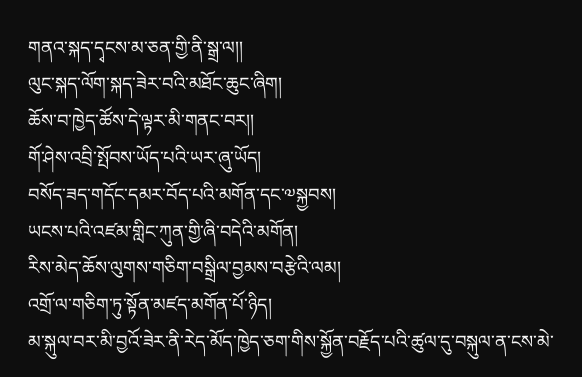གནའ་སྐད་དྭངས་མ་ཅན་གྱི་ནི་སྒྲ་ལ།།
ལུང་སྐད་ལོག་སྐད་ཟེར་བའི་མཐོང་ཆུང་ཞིག།
ཆོས་བ་ཁྱེད་ཚོས་དེ་ལྟར་མི་གནང་བར།།
གོ་ཤེས་འབྲི་སྤོབས་ཡོད་པའི་ཡར་ཞུ་ཡོད།
བསོད་ཟད་གདོང་དམར་བོད་པའི་མགོན་དང་༧སྐྱབས།
ཡངས་པའི་འཛམ་གླིང་ཀུན་གྱི་ཞི་བདེའི་མགོན།
རིས་མེད་ཆོས་ལུགས་གཅིག་བསྒྲིལ་བྱམས་བརྩེའི་ལམ།
འགྲོ་ལ་གཅིག་ཏུ་སྟོན་མཛད་མགོན་པོ་ཉིད།
མ་སྐུལ་བར་མི་བྱའོ་ཟེར་ནི་རེད་མོད་ཁྱེད་ཅག་གིས་སྐྱོན་བརྗོད་པའི་ཚུལ་དུ་བསྐུལ་ན་ངས་མེ་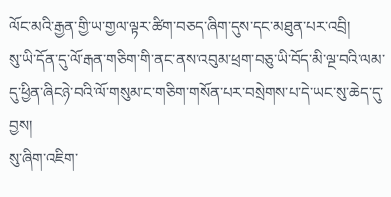ལོང་མའི་རྒྱན་གྱི་ཡ་གྱལ་ལྟར་ཚིག་བཅད་ཞིག་དུས་དང་མཐུན་པར་འབྲི།
སུ་ཡི་དོན་དུ་ལོ་རྒན་གཅིག་གི་ནང་ནས་འབུམ་ཕྲག་བཅུ་ཡི་བོད་མི་ལྔ་བའི་ལམ་དུ་ཕྱིན་ཞིངཉེ་བའི་ལོ་གསུམ་ང་གཅིག་གསོན་པར་བསྲེགས་པ་དེ་ཡང་སུ་ཆེད་དུ་བྱས།
སུ་ཞིག་འཇིག་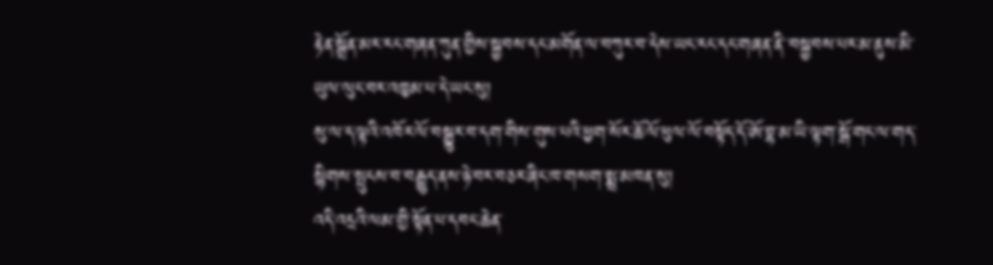རྟེན་སྒྲོན་མར་རང་གཞན་ཀུན་གྱིས་སྐྱབས་དང་མགོན་ལ་བཀུར་བ་དེས་ཡང་རང་དང་གཞན་ནི་་བསྐྱབས་པར་མ་ནུས་མི་ཡུལ་ལུང་བར་འཁྱམ་པ་དེ་ཡང་སུ།
སུ་ལ་ད་ལྟའི་འཁོར་ལོ་བསྒྱུར་བ་དག་གིས་གུས་པའི་ཕྱག་སོར་ཆོ་ལོ་ཕུལ་ལོ་བསྟོད་དོ་ཨོ་བྷ་མ་ཡི་ལྟག་སྒོ་གང་ལ་གད་སྙིགས་སྤུངས་བ་བརྒྱུད་ནས་ཉེ་བར་བཅར་ཞིང་ཁ་གསག་སྨྲ་མཁན་སུ།
འདི་འདྲའི་ལམ་གྱི་སྟོན་པ་དབང་ཆེན་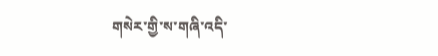གསེར་གྱི་ས་གཞི་འདི་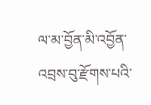ལ་མ་བྱོན་མི་འབྱོན་འབྲས་བུ་རྫོགས་པའི་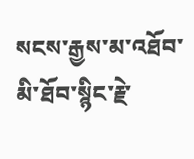སངས་རྒྱས་མ་འཐོབ་མི་ཐོབ་སྙིང་རྗེ་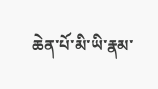ཆེན་པོ་མི་ཡི་རྣམ་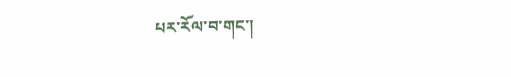པར་རོལ་བ་གང་།